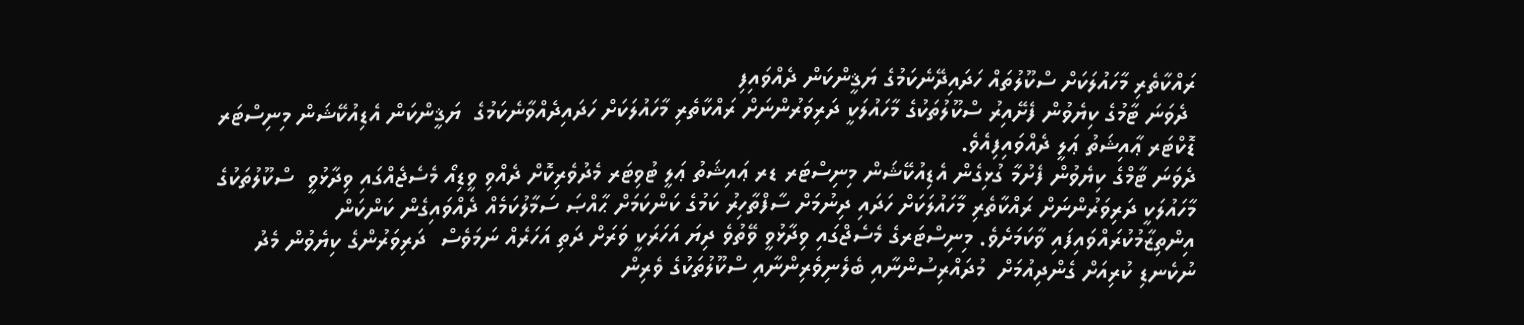ރައްކާތެރި މާހައުލަކަށް ސްކޫލުތައް ހަދައިދޭނެކަމުގެ ޔަޤީންކަން ދެއްވައިފި
 ދެވަނަ ޓާމުގެ ކިޔެވުން ފެށޭއިރު ސްކޫލުތަކުގެ މާހައުލަކީ ދަރިވަރުންނަށް ރައްކާތެރި މާހައުލަކަށް ހަދައިދެއްވާނެކަމުގެ  ޔަޤީންކަން އެޑިއުކޭޝަން މިނިސްޓަރ ޑޮކްޓަރ ޢާއިޝަތު ޢަލީ ދެއްވައިފިއެވެ.
ދެވަނަ ޓާމްގެ ކިޔެވުން ފެށުމާ ގުޅިގެން އެޑިއުކޭޝަން މިނިސްޓަރ ޑރ ޢައިޝަތު ޢަލީ ޓުވިޓަރ މެދުވެރިކޮށް ދެއްވި ވީޑިއޯ މެސެޖެއްގައި ވިދާޅުވީ  ސްކޫލުތަކުގެ މާހައުލަކީ ދަރިވަރުންނަށް ރައްކާތެރި މާހައުލަކަށް ހަދައި ދިނުމަށް ސާފްތާހިރު ކަމުގެ ކަންކަމަށް ޙާއްޞަ ސަމާލުކަމެއް ދެއްވައިގެން ކަންކަން އިންތިޒާމުކުރައްވައިފައި ވާކަމަށެވެ. މިނިސްޓަރގެ މެސެޖްގައި ވިދާޅުވީ ވޭތުވެ ދިޔަ އަހަރަކީ ވަރަށް ދަތި އަހަރެއް ނަމަވެސް  ދަރިވަރުންގެ ކިޔެވުން މެދު ނުކެނޑި ކުރިއަށް ގެންދިއުމަށް  މުދައްރިސުންނާއި ބެލެނިވެރިންނާއި ސްކޫލުތަކުގެ ވެރިން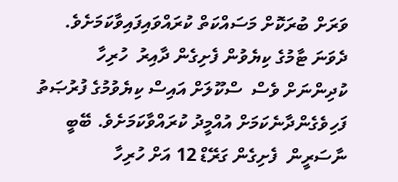ވަރަށް ބުރަކޮށް މަސައްކަތް ކުރައްވައިފައިވާކަމަށެވެ. ދެވަނަ ޓާމުގެ ކިޔެވުން ފެށިގެން ދާއިރު  ހުރިހާ ކުދިންނަށް ވެސް  ސްކޫލަށް އައިސް ކިޔެވުމުގެ ފުރުޞަތު ފަހިވެގެންދާނެކަމަށް އުއްމީދު ކުރައްވާކަމަށެވެ. ބޭބީ ނާސަރީން  ފެށިގެން ގަރޭޑް 12 އަށް ހުރިހާ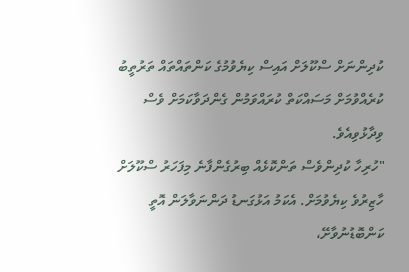ކުދިންނަށް ސްކޫލަށް އައިސް ކިޔެވުމުގެ ކަންތައްތައް ތަރުތީބު ކުރެއްވުމަށް މަސައްކަތް ކުރައްވަމުން ގެންދަވާކަމަށް ވެސް ވިދާޅުވިއެވެ.
"ހުރިހާ ކުދިންވެސް ތަންކޮޅެއް ބިރުގެންފާނެ މިފަހަރު ސްކޫލަށް ހާޒިރުވެ ކިޔެވުމަށް. އެކަމު އަޅުގަނޑު ދަންނަވާލަން އޮތީ ކަންބޮޑުނުވާށޭ،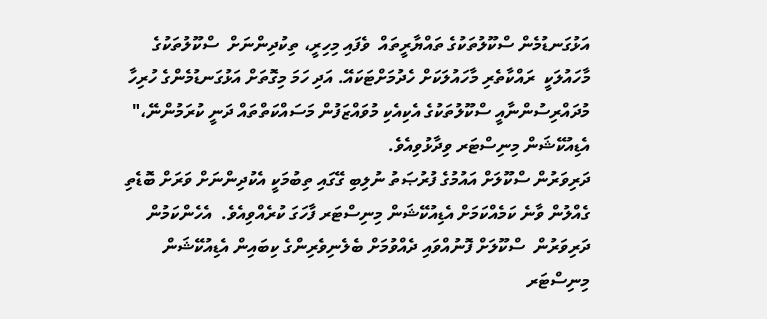އަޅުގަނޑުމެން ސްކޫލުތަކުގެ ތައްޔާރީތައް  ވެފައި މިހިރީ، ތިކުދިންނަށް  ސްކޫލުތަކުގެ މާހައުލަކީ  ރައްކާތެރި މާހައުލަކަށް ހެދުމަށްޓަކައޭ. އަދި ހަމަ މިގޮތަށް އަޅުގަނޑުމެންގެ ހުރިހާ މުދައްރިސުންނާއީ ސްކޫލުތަކުގެ އެކިއެކި މުވައްޒަފުން މަސައްކަތްތައް ދަނީ ކުރަމުންނޭ،" އެޑިއުކޭޝަން މިނިސްޓަރ ވިދާޅުވިއެވެ.
ދަރިވަރުން ސްކޫލަށް އައުމުގެ ފުރުޞަތު ނުލިބި ގޭގައި ތިބުމަކީ އެކުދިންނަށް ވަރަށް ބޮޑެތި ގެއްލުން ވާނެ ކަމެއްކަމަށް އެޑިއުކޭޝަން މިނިސްޓަރ ފާހަގަ ކުރެއްވިއެވެ.  އެހެންކަމުން ދަރިވަރުން  ސްކޫލަށް ފޮނުއްވައި ދެއްވުމަށް ބެލެނިވެރިންގެ ކިބައިން އެޑިއުކޭޝަން މިނިސްޓަރ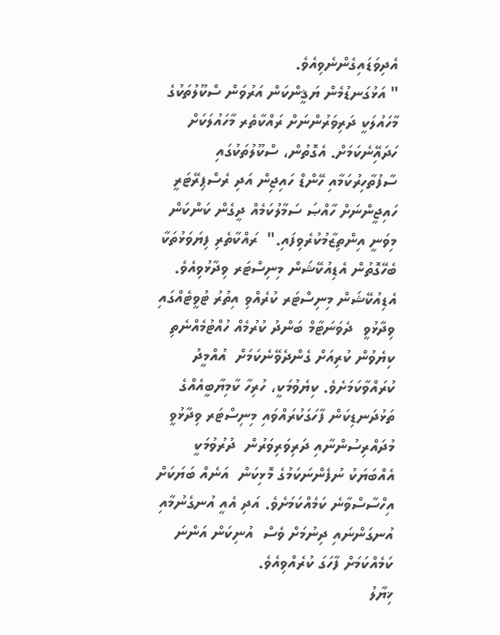އެދިވަޑައިގެންނެވިއެވެ.
" އަޅުގަނޑުމެން ޔަޤީންކަން އަރުވަން ސްކޫލުތަކުގެ މާހައުލަކީ ދަރިވަރުންނަށް ރައްކާތެރ މާހައުލަކަށް ހަދައިޭނެކަމަށް. އެގޮތުން، ސްކޫލުތަކުގައި ސާފުތާހިރުކަމާއި ހޭންޑް ހައިޖިން އަދި ރެސްޕިރޭޓަރީ ހައިޖީންނަށް ހާއްޞަ ސަމާލުކަމެއް ދީގެން ކަންކަން މިވަނީ އިންތިޒާމުކުރެވިފައި."  ރައްކާތެރި ފިޔަވަޅުތަކާ ބެހޭގޮތުން އެޑިއުކޭޝަން މިނިސްޓަރ ވިދާޅުވިއެވެ.
އެޑިއުކޭޝަން މިނިސްޓަރ ކުރެއްވި އިތުރު ޓުވީޓެއްގައި ވިދާޅުވީ  ދެވަނަޓާމް ބަންދު ކުރުމެއް ހުއްޓުމެއްނެތި ކިޔެވުން ކުރިއަށް ގެންދެވޭނެކަމަށް  އުއްމީދު ކުރައްވާކަމަށެވެ. ކިޔެވުމަކީ، ހުރިހާ ކާމިޔާބީއެއްގެ ތަޅުދަނޑިކަން ފާހަގަކުރައްވައި މިނިސްޓަރ ވިދާޅުވީ  މުދައްރިސުންނާއި ދަރިވަރިވަރުން  ދުރުވުމަކީ އެއްބަޔަކު ނުފެންނަކަމުގެ މޮޅިކަން  އަނެއް ބަޔަކަށް އިހްސާސްވާނެ ކަމެއްކަމަށެވެ. އަދި އެއީ އުނގެނުމާއި އުނގަންނައި ދިނުމަށް ވެސް  އުނިކަން އަންނަ ކަމެއްކަމަށް ފާހަގަ ކުރެއްވިއެވެ.
ޚިޔާލު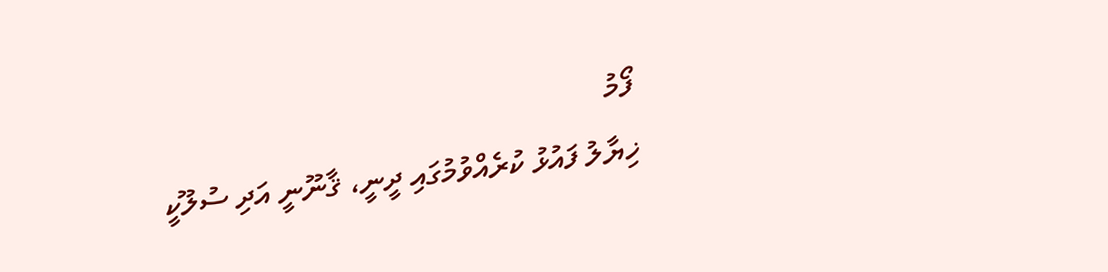ފޯމު
ޚިޔާލު ފައުޅު ކުރެއްވުމުގައި ދީނީ، ޤާނޫނީ އަދި ސުލޫކީ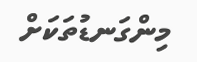މިންގަނޑުތަކަށް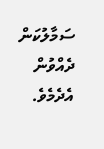ސަމާލުކަން ދެއްވުން އެދެމެވެ.